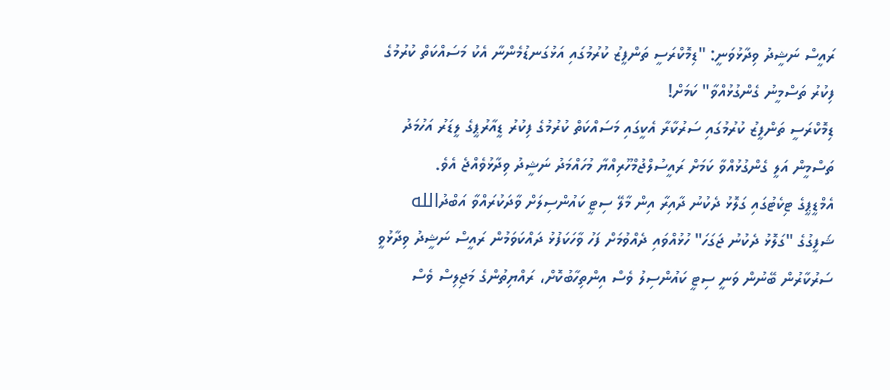ރައީސް ނަޝީދު ވިދާޅުވަނީ: "ޑިމޮކްރަސީ ތަންފީޒު ކުރުމުގައި އަޅުގަނޑުމެންނާ އެކު މަސައްކަތް ކުރުމުގެ ފިކުރު ތަސްމީނު ގެންގުޅުއްވާ" ކަމަށް!
ޑިމޮކްރަސީ ތަންފީޒު ކުރުމުގައި ސަރުކާރާ އެކީގައި މަސައްކަތް ކުރުމުގެ ފިކުރު ޑީއާރުޕީގެ ލީޑަރު އަހުމަދު ތަސްމީން އަލީ ގެންގުޅުއްވާ ކަމަށް ރައީސުލްޖުމްހޫރިއްޔާ މުހައްމަދު ނަޝީދު ވިދާޅުވެއްޖެ އެވެ.
އެމްޑީޕީގެ ޓިކެޓުގައި ގަލޮޅު ދެކުނު ދާއިރާ އިން މާލޭ ސިޓީ ކައުންސިލަށް ވާދަކުރައްވާ އަބްދުالله ޝަފީގުގެ "ގަލޮޅު ދެކުނު ޖަގަހަ" ހުޅުއްވައި ދެއްވުމަށް ފަހު ވާހަކަފުޅު ދައްކަވަމުން ރައީސް ނަޝީދު ވިދާޅުވީ ސަރުކާރުން ބޭނުން ވަނީ ސިޓީ ކައުންސިލު ވެސް އިންތިހާބުކޮށް، ރައްޔިތުންގެ މަޖިލިސް ވެސް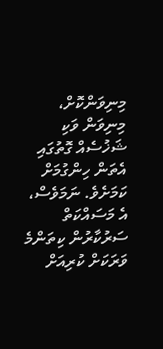މިނިވަންކޮށް، މިނިވަން ވަކި ޝަޚުސެއް ގޮތުގައި އެތަން ހިންގުމަށް ކަމަށެވެ. ނަމަވެސް، އެ މަސައްކަތް ސަރުކާރުން ކިތަންމެ ވަރަކަށް ކުރިއަށް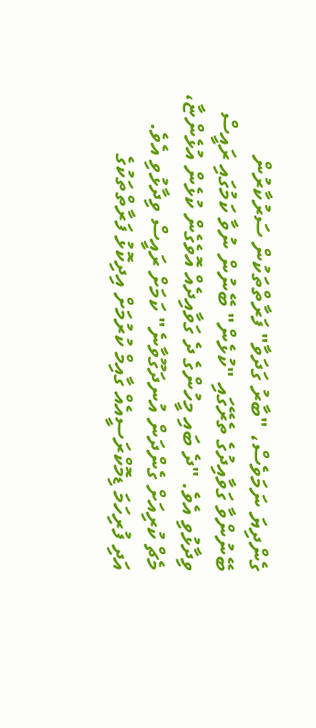ގެންދިޔަ ނަމަވެސް، "ބާރު ގަދަވާ" ފަރާތްތަކުން ސަރުކާރުން ބޭނުންވާ ގަވާއިދުގެ ތެރޭގައި "ކުޅެން" ބޭނުން ނުވާ ކަމުގައި ރައީސް ވިދާޅުވި އެވެ. "ދެ ބައި މީހުންގެ ދެ ގަވާއިދެއް އޮވެގެން ކުޅެން އުޅެންޏާ، މެޗް ކުރިއަށް ގެންދަން އުނދަގޫވާނެ" ކަމަށް ރައީސް ވިދާޅުވި އެވެ.
އަދި ފުރިހަމަ ޑިމޮކްރަސީއެއް ގާއިމް ކުރުމަށް އިދިކޮޅު ފަރާތްތަކުގެ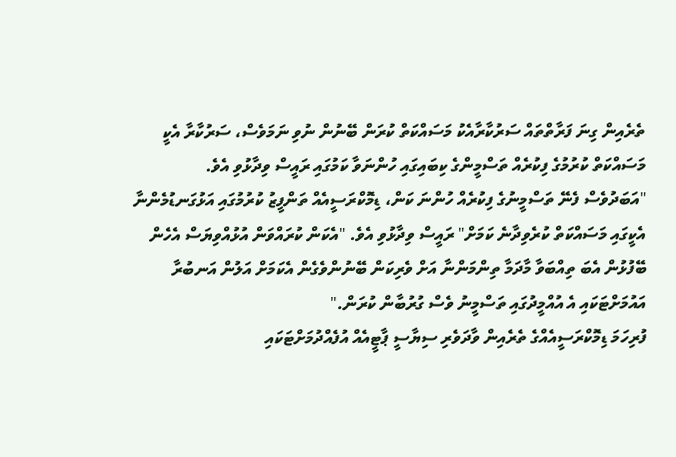ތެރެއިން ގިނަ ފަރާތްތައް ސަރުކާރާއެކު މަސައްކަތް ކުރަން ބޭނުން ނުވި ނަމަވެސް، ސަރުކާރާ އެކީ މަސައްކަތް ކުރުމުގެ ފިކުރެއް ތަސްމީންގެ ކިބައިގައި ހުންނަވާ ކަމުގައި ރައީސް ވިދާޅުވި އެވެ.
"އަބަދުވެސް ފެނޭ ތަސްމީނުގެ ފިކުރެއް ހުންނަ ކަން، ޑިމޮކްރަސީއެއް ތަންފީޒު ކުރުމުގައި އަޅުގަނޑުމެންނާ އެކީގައި މަސައްކަތް ކުރެވިދާނެ ކަމަށް" ރައީސް ވިދާޅުވި އެވެ. "އެކަން ކުރައްވަން އުޅުއްވިޔަސް އެހެން ބޭފުޅުން އެބަ ތިއްބަވާ މާދަމާ ތިންމަންނާ އަށް ވެރިކަން ބޭނުންވެގެން އެކަމަށް އަލުން އަނބުރާ އައުމަށްޓަކައި އެ އުއްމީދުގައި ތަސްމީނު ވެސް ގުރުބާން ކުރަން."
ފުރިހަމަ ޑިމޮކްރަސީއެއްގެ ތެރެއިން ވާދަވެރި ސިޔާސީ ޕާޓީއެއް އުފެއްދުމަށްޓަކައި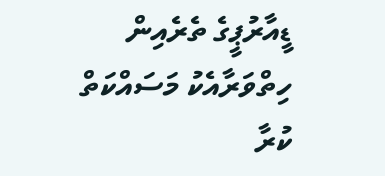ޑީއާރުޕީގެ ތެރެއިން ހިތްވަރާއެކު މަސައްކަތް ކުރާ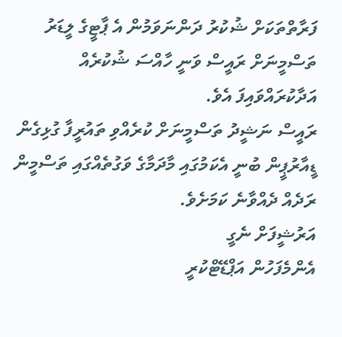ފަރާތްތަކަށް ޝުކުރު ދަންނަވަމުން އެ ޕާޓީގެ ލީޑަރު ތަސްމީނަށް ރައީސް ވަނީ ހާއްސަ ޝުކުރެއް އަދާކުރައްވައިފަ އެވެ.
ރައީސް ނަޝީދު ތަސްމީނަށް ކުރެއްވި ތައުރީފާ ގުޅިގެން ޑީއާރުޕީން ބުނީ އެކަމުގައި މާދަމާގެ ވަގުތެއްގައި ތަސްމީން ރަދެއް ދެއްވާނެ ކަމަށެވެ.
އަރުޝީފަށް ނެގީ
އެންމެފަހުން އަޕްޑޭޓްކުރީ